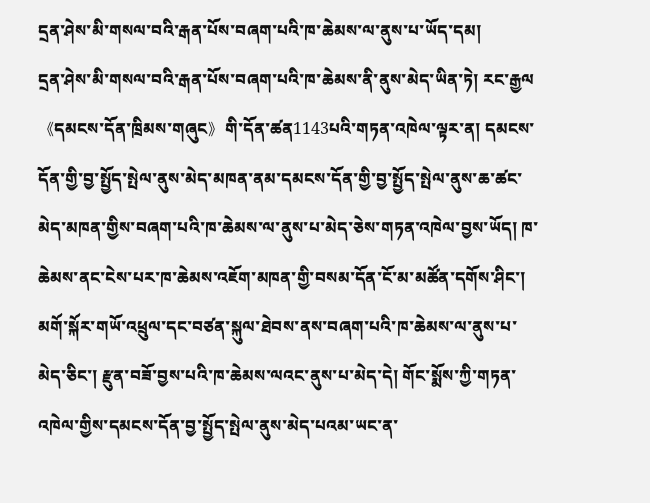དྲན་ཤེས་མི་གསལ་བའི་རྒན་པོས་བཞག་པའི་ཁ་ཆེམས་ལ་ནུས་པ་ཡོད་དམ།
དྲན་ཤེས་མི་གསལ་བའི་རྒན་པོས་བཞག་པའི་ཁ་ཆེམས་ནི་ནུས་མེད་ཡིན་ཏེ། རང་རྒྱལ《དམངས་དོན་ཁྲིམས་གཞུང》གི་དོན་ཚན1143པའི་གཏན་འཁེལ་ལྟར་ན། དམངས་དོན་གྱི་བྱ་སྤྱོད་སྤེལ་ནུས་མེད་མཁན་ནམ་དམངས་དོན་གྱི་བྱ་སྤྱོད་སྤེལ་ནུས་ཆ་ཚང་མེད་མཁན་གྱིས་བཞག་པའི་ཁ་ཆེམས་ལ་ནུས་པ་མེད་ཅེས་གཏན་འཁེལ་བྱས་ཡོད། ཁ་ཆེམས་ནང་ངེས་པར་ཁ་ཆེམས་འཇོག་མཁན་གྱི་བསམ་དོན་ངོ་མ་མཚོན་དགོས་ཤིང་། མགོ་སྐོར་གཡོ་འཕྲུལ་དང་བཙན་སྐུལ་ཐེབས་ནས་བཞག་པའི་ཁ་ཆེམས་ལ་ནུས་པ་མེད་ཅིང་། རྫུན་བཟོ་བྱས་པའི་ཁ་ཆེམས་ལའང་ནུས་པ་མེད་དེ། གོང་སྨོས་ཀྱི་གཏན་འཁེལ་གྱིས་དམངས་དོན་བྱ་སྤྱོད་སྤེལ་ནུས་མེད་པའམ་ཡང་ན་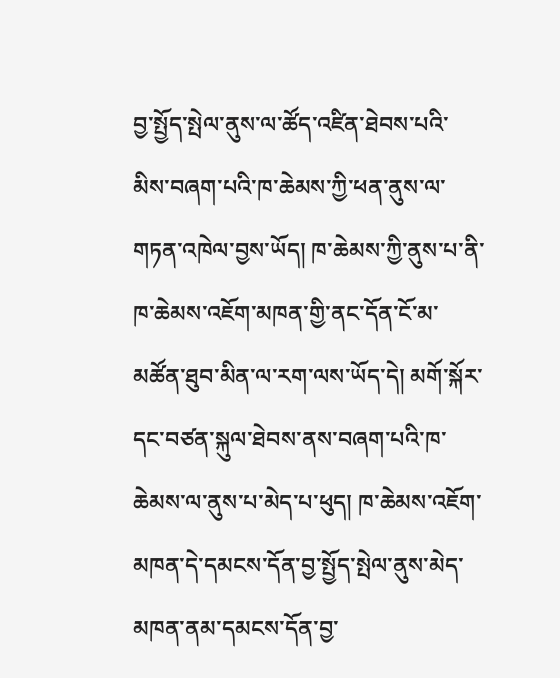བྱ་སྤྱོད་སྤེལ་ནུས་ལ་ཚོད་འཛིན་ཐེབས་པའི་མིས་བཞག་པའི་ཁ་ཆེམས་ཀྱི་ཕན་ནུས་ལ་གཏན་འཁེལ་བྱས་ཡོད། ཁ་ཆེམས་ཀྱི་ནུས་པ་ནི་ཁ་ཆེམས་འཇོག་མཁན་གྱི་ནང་དོན་ངོ་མ་མཚོན་ཐུབ་མིན་ལ་རག་ལས་ཡོད་དེ། མགོ་སྐོར་དང་བཙན་སྐུལ་ཐེབས་ནས་བཞག་པའི་ཁ་ཆེམས་ལ་ནུས་པ་མེད་པ་ཕུད། ཁ་ཆེམས་འཇོག་མཁན་དེ་དམངས་དོན་བྱ་སྤྱོད་སྤེལ་ནུས་མེད་མཁན་ནམ་དམངས་དོན་བྱ་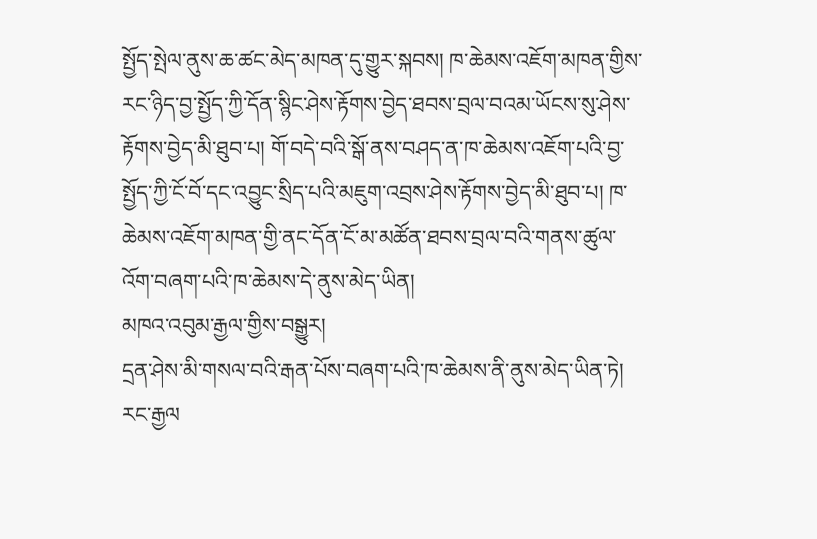སྤྱོད་སྤེལ་ནུས་ཆ་ཚང་མེད་མཁན་དུ་གྱུར་སྐབས། ཁ་ཆེམས་འཇོག་མཁན་གྱིས་རང་ཉིད་བྱ་སྤྱོད་ཀྱི་དོན་སྙིང་ཤེས་རྟོགས་བྱེད་ཐབས་བྲལ་བའམ་ཡོངས་སུ་ཤེས་རྟོགས་བྱེད་མི་ཐུབ་པ། གོ་བདེ་བའི་སྒོ་ནས་བཤད་ན་ཁ་ཆེམས་འཇོག་པའི་བྱ་སྤྱོད་ཀྱི་ངོ་བོ་དང་འབྱུང་སྲིད་པའི་མཇུག་འབྲས་ཤེས་རྟོགས་བྱེད་མི་ཐུབ་པ། ཁ་ཆེམས་འཇོག་མཁན་གྱི་ནང་དོན་ངོ་མ་མཚོན་ཐབས་བྲལ་བའི་གནས་ཚུལ་འོག་བཞག་པའི་ཁ་ཆེམས་དེ་ནུས་མེད་ཡིན།
མཁའ་འབུམ་རྒྱལ་གྱིས་བསྒྱུར།
དྲན་ཤེས་མི་གསལ་བའི་རྒན་པོས་བཞག་པའི་ཁ་ཆེམས་ནི་ནུས་མེད་ཡིན་ཏེ། རང་རྒྱལ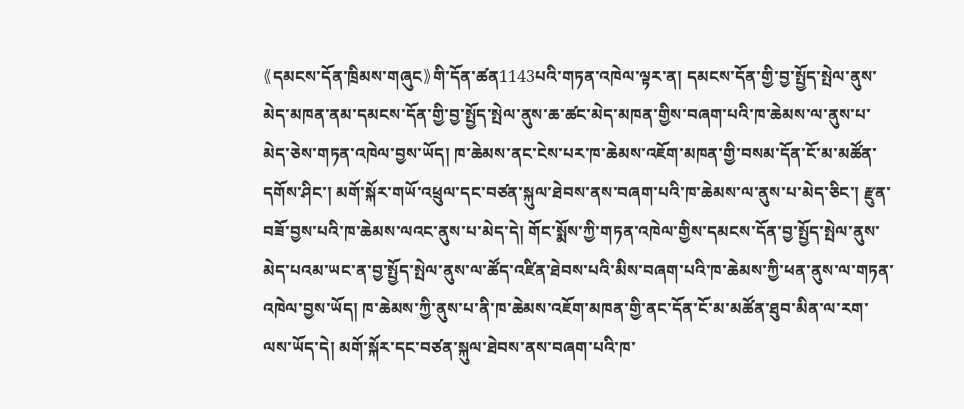《དམངས་དོན་ཁྲིམས་གཞུང》གི་དོན་ཚན1143པའི་གཏན་འཁེལ་ལྟར་ན། དམངས་དོན་གྱི་བྱ་སྤྱོད་སྤེལ་ནུས་མེད་མཁན་ནམ་དམངས་དོན་གྱི་བྱ་སྤྱོད་སྤེལ་ནུས་ཆ་ཚང་མེད་མཁན་གྱིས་བཞག་པའི་ཁ་ཆེམས་ལ་ནུས་པ་མེད་ཅེས་གཏན་འཁེལ་བྱས་ཡོད། ཁ་ཆེམས་ནང་ངེས་པར་ཁ་ཆེམས་འཇོག་མཁན་གྱི་བསམ་དོན་ངོ་མ་མཚོན་དགོས་ཤིང་། མགོ་སྐོར་གཡོ་འཕྲུལ་དང་བཙན་སྐུལ་ཐེབས་ནས་བཞག་པའི་ཁ་ཆེམས་ལ་ནུས་པ་མེད་ཅིང་། རྫུན་བཟོ་བྱས་པའི་ཁ་ཆེམས་ལའང་ནུས་པ་མེད་དེ། གོང་སྨོས་ཀྱི་གཏན་འཁེལ་གྱིས་དམངས་དོན་བྱ་སྤྱོད་སྤེལ་ནུས་མེད་པའམ་ཡང་ན་བྱ་སྤྱོད་སྤེལ་ནུས་ལ་ཚོད་འཛིན་ཐེབས་པའི་མིས་བཞག་པའི་ཁ་ཆེམས་ཀྱི་ཕན་ནུས་ལ་གཏན་འཁེལ་བྱས་ཡོད། ཁ་ཆེམས་ཀྱི་ནུས་པ་ནི་ཁ་ཆེམས་འཇོག་མཁན་གྱི་ནང་དོན་ངོ་མ་མཚོན་ཐུབ་མིན་ལ་རག་ལས་ཡོད་དེ། མགོ་སྐོར་དང་བཙན་སྐུལ་ཐེབས་ནས་བཞག་པའི་ཁ་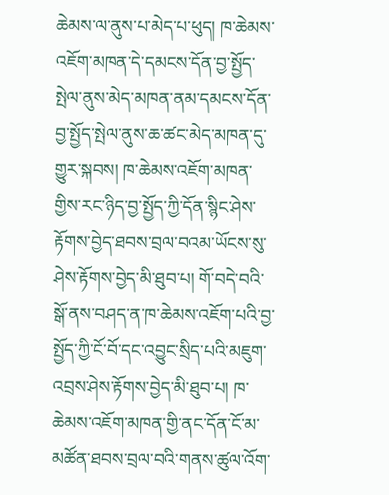ཆེམས་ལ་ནུས་པ་མེད་པ་ཕུད། ཁ་ཆེམས་འཇོག་མཁན་དེ་དམངས་དོན་བྱ་སྤྱོད་སྤེལ་ནུས་མེད་མཁན་ནམ་དམངས་དོན་བྱ་སྤྱོད་སྤེལ་ནུས་ཆ་ཚང་མེད་མཁན་དུ་གྱུར་སྐབས། ཁ་ཆེམས་འཇོག་མཁན་གྱིས་རང་ཉིད་བྱ་སྤྱོད་ཀྱི་དོན་སྙིང་ཤེས་རྟོགས་བྱེད་ཐབས་བྲལ་བའམ་ཡོངས་སུ་ཤེས་རྟོགས་བྱེད་མི་ཐུབ་པ། གོ་བདེ་བའི་སྒོ་ནས་བཤད་ན་ཁ་ཆེམས་འཇོག་པའི་བྱ་སྤྱོད་ཀྱི་ངོ་བོ་དང་འབྱུང་སྲིད་པའི་མཇུག་འབྲས་ཤེས་རྟོགས་བྱེད་མི་ཐུབ་པ། ཁ་ཆེམས་འཇོག་མཁན་གྱི་ནང་དོན་ངོ་མ་མཚོན་ཐབས་བྲལ་བའི་གནས་ཚུལ་འོག་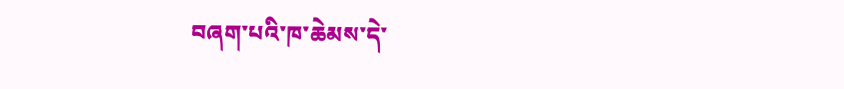བཞག་པའི་ཁ་ཆེམས་དེ་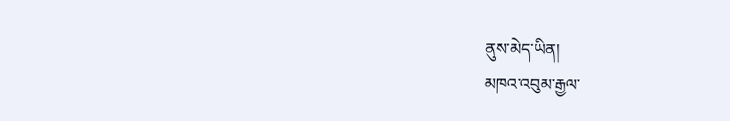ནུས་མེད་ཡིན།
མཁའ་འབུམ་རྒྱལ་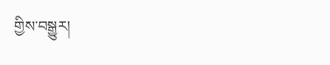གྱིས་བསྒྱུར།